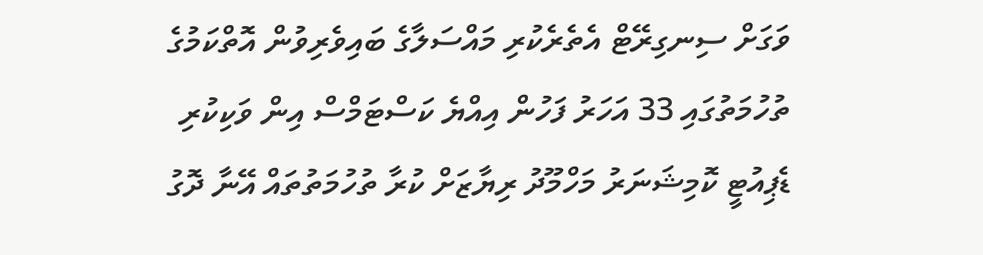ވަގަށް ސިނގިރޭޓް އެތެރެކުރި މައްސަލާގެ ބައިވެރިވުން އޮތްކަމުގެ ތުހުމަތުގައި 33 އަހަރު ފަހުން އިއްޔެ ކަސްޓަމްސް އިން ވަކިކުރި ޑެޕިއުޓީ ކޮމިޝަނަރު މަހްމޫދު ރިޔާޒަށް ކުރާ ތުހުމަތުތައް އޭނާ ދޮގު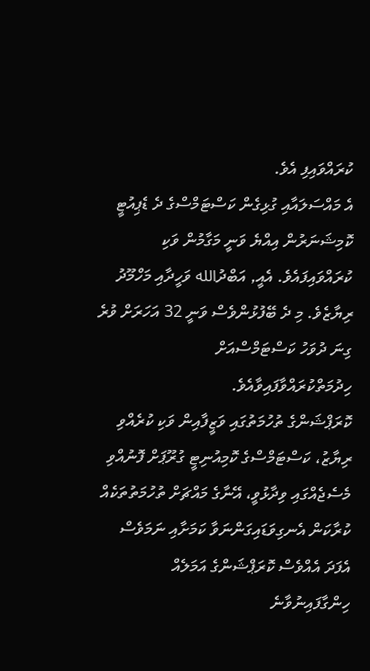ކުރައްވައިފި އެވެ.
އެ މައްސަލައާއި ގުޅިގެން ކަސްޓަމްސްގެ ދެ ޑެޕިއުޓީ ކޮމިޝަނަރުން އިއްޔެ ވަނީ މަގާމުން ވަކި ކުރައްވައިފައެވެ. އެއީ, އަބްދުالله ވަހީދާއި މަހްމޫދު ރިޔާޒެވެ. މި ދެ ބޭފުޅުންވެސް ވަނީ 32 އަހަރަށް ވުރެ ގިނަ ދުވަހު ކަސްޓަމްސްއަށް ހިދުމަތްކުރައްވާފައިވާއެވެ.
ކޮރަޕްޝަންގެ ތުހުމަތުގައި ވަޒީފާއިން ވަކި ކުރެއްވި ރިޔާޒު، ކަސްޓަމްސްގެ ކޮމިއުނިޓީ ގުރޫޕަށް ފޮނުއްވި މެސެޖެއްގައި ވިދާޅުވީ، އޭނާގެ މައްޗަށް ތުހުމަތުތަކެއް ކުރާކަން އެނގިވަޑައިގަންނަވާ ކަމަށާއި ނަމަވެސް އެފަދަ އެއްވެސް ކޮރަޕްޝަންގެ އަމަލެއް ހިންގާފައިނުވާނެ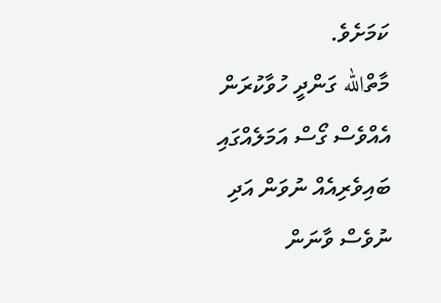ކަމަށެވެ.
މާތްالله ގަންދީ ހުވާކުރަން އެއްވެސް ގޯސް އަމަލެއްގައި ބައިވެރިއެއް ނުވަން އަދި ނުވެސް ވާނަން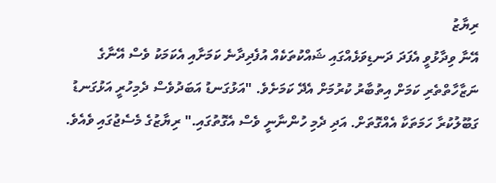ރިޔާޒު
އޭނާ ވިދާޅުވީ އެފަދަ ދަނޑިވަޅެއްގައި ޝައްކުތަކެއް އުފެދިދާނެ ކަމަށާއި އެކަމަކު ވެސް އޭނާގެ ނަޒާހާތްތެރި ކަމަށް އިތުބާރު ކުރުމަށް އެދޭ ކަމަށެވެ. "އަޅުގަނޑު އަބަދުވެސް ދެމިހުރީ އަޅުގަނޑު ގަބޫލުކުރާ ހަމަތަކާ އެއްގޮތަށް. އަދި ދެމި ހުންނާނީ ވެސް އެގޮތުގައި." ރިޔާޒުގެ މެސެޖުގައި ވެއެވެ.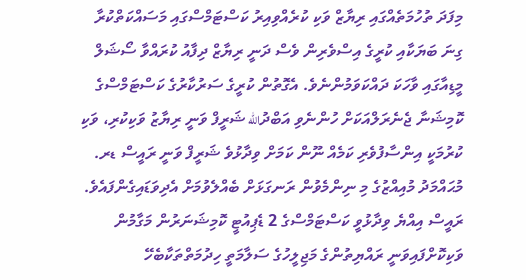މިފަދަ ތުހުމަތެއްގައި ރިޔާޒް ވަކި ކުރެއްވިއިރު ކަސްޓަމްސްގައި މަސައްކަތްކުރާ ގިނަ ބަޔަކާއި ކުރީގެ އިސްވެރިން ވެސް ދަނީ ރިޔާޒް ދިފާއު ކުރައްވާ ސޯޝަލް މީޑިއާގައި ވާހަކަ ދައްކަވަމުންނެވެ. އެގޮތުން ކުރީގެ ސަރުކާރުގެ ކަސްޓަމްސްގެ ކޮމިޝަނާ ޖެނެރަލްއަކަށް ހުންނެވި އަބްދުالله ޝަރީފް ވަނީ ރިޔާޒު ވަކިކުރި، ވަކި ކުރުމަކީ އިންސާފުވެރި ކަމެއް ނޫން ކަމަށް ވިދާޅުވެ ޝަރީފް ވަނީ ރައީސް ޑރ. މުޙައްމަދު މުއިއްޒުގެ މި ނިންމެވުން ރަނގަޅަށް ބެއްލެވުމަށް އެދިވަޑައިގެންފައެވެ.
ރައީސް އިއްޔެ ވިދާޅުވީ ކަސްޓަމްސްގެ 2 ޑެޕިއުޓީ ކޮމިޝަނަރުން މަގާމުން ވަކިކޮށްފައިވަނީ ރައްޔިތުންގެ މަޖިލީހުގެ ސަލާމަތީ ހިދުމަތްތަކާބެހޭ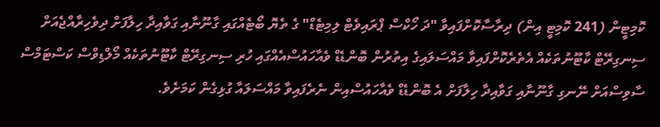ކޮމިޓީން (241 ކޮމިޓީ އިން) ދިރާސާކޮށްފައިވާ "ދަ ހޯކްސް ޕްރައިވެޓް ލިމިޓެޑް" ގެ ތެޔޮ ބޯޓެއްގައި ގާނޫނާއި ގަވާއިދާ ހިލާފަށް ދިވެހިރާއްޖެއަށް ސިނގިރޭޓް ކާޓޫނުތަކެއް އެތެރެކޮށްފައިވާ މައްސަލައިގެ އިތުރުން ބޮންޑެޑް ވެއާހައުސްއެއްގައި ހުރި ސިނގިރޭޓް ކާޓޫނުތަކެއް މޯލްޑިވްސް ކަސްޓަމްސް ސާވިސްއަށް ނޭނގި ގާނޫނާއި ގަވާއިދާ ހިލާފަށް އެ ބޮންޑެޑް ވެއާހައުސްއިން ނެރެފައިވާ މައްސަލައާ ގުޅިގެން ކަމަށެވެ.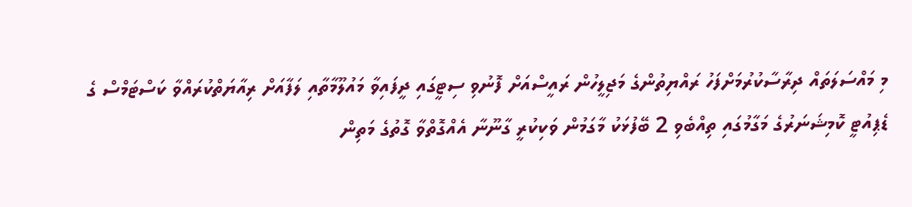މި މައްސަލަތައް ދިރާސާކުރުމަށްފަހު ރައްޔިތުންގެ މަޖިލީހުން ރައީސްއަށް ފޮނުވި ސިޓީގައި ދީފައިވާ މައުލޫމާތާއި ލަފާއަށް ރިއާޔަތްކުރައްވާ ކަސްޓަމްސް ގެ ޑެޕިއުޓީ ކޮމިޝަނަރުގެ މަގާމުގައި ތިއްބެވި 2 ބޭފުޅަކު މާގަމުން ވަކިކުރީ ގާނޫނާ އެއްގޮތްވާ ގޮތުގެ މަތިން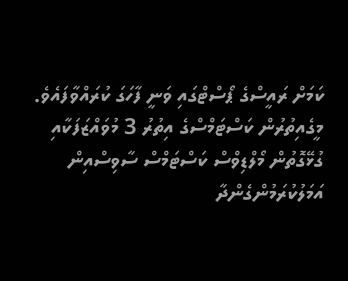ކަމަށް ރައީސްގެ ޕޯސްޓްގައި ވަނީ ފާހަގަ ކުރައްވާފައެވެ.
މީގެއިތުރުން ކަސްޓަމްސްގެ އިތުރު 3 މުވައްޒަފަކާއި ގުޅޭގޮތުން މޯލްޑިވްސް ކަސްޓަމްސް ސާވިސްއިން އަމަލުކުރަމުންގެންދާ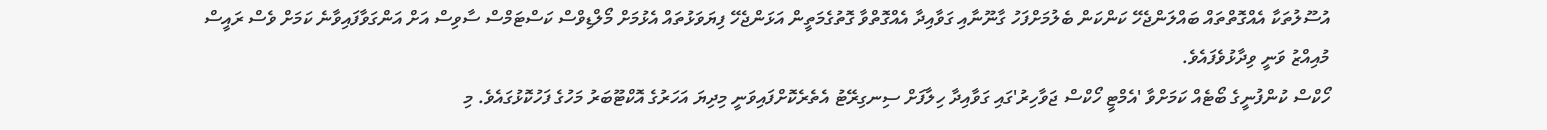އުސޫލުތަކާ އެއްގޮތްތައް ބައްލަންޖެހޭ ކަންކަން ބެލުމަށްފަހު ގާނޫނާއި ގަވާއިދާ އެއްގޮތްވާ ގޮތުގެމަތީން އަޅަންޖެހޭ ފިޔަވަޅުތައް އެޅުމަށް މޯލްޑިވްސް ކަސްޓަމްސް ސާވިސް އަށް އަންގަވާފައިވާނެ ކަމަށް ވެސް ރައީސް މުއިއްޒު ވަނީ ވިދާޅުވެފައެވެ.
ހޯކްސް ކުންފުނީގެ ބޯޓެއް ކަމަށްވާ 'އެމްޓީ ހޯކްސް ޖަވާހިރު'ގައި ގަވާއިދާ ހިލާފަށް ސިނގިރޭޓު އެތެރެކޮށްފައިވަނީ މިދިޔަ އަހަރުގެ އޮކްޓޫބަރު މަހުގެ ފަހުކޮޅުގައެވެ. މި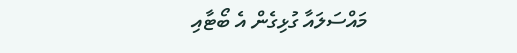މައްސަލައާ ގުޅިގެން އެ ބޯޓާއި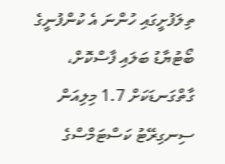ތިލަފުށީގައި ހުންނަ އެ ކުންފުނީގެ ބޯޓުޔާޑު ބަލައި ފާސްކޮށް، ގާތްގަނޑަކަށް 1.7 މިލިއަން ސިނގިރޭޓު ކަސްޓަމްސްގެ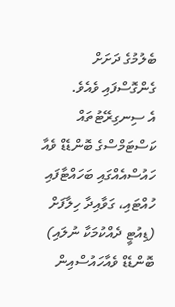ބެލުމުގެ ދަށަށް ގެންގޮސްފައި ވެއެވެ.
އެ ސިނގިރޭޓުތައް ކަސްޓަމްސްގެ ބޮންޑެޑް ވެއާ ހައުސްއެއްގައި ބަހައްޓާފައި ހުއްޓައި، ގަވާއިދާ ހިލާފަށް (ޑިއުޓީ ދެއްކުމަކާ ނުލައި) ބޮންޑެޑް ވެއާހައުސްއިން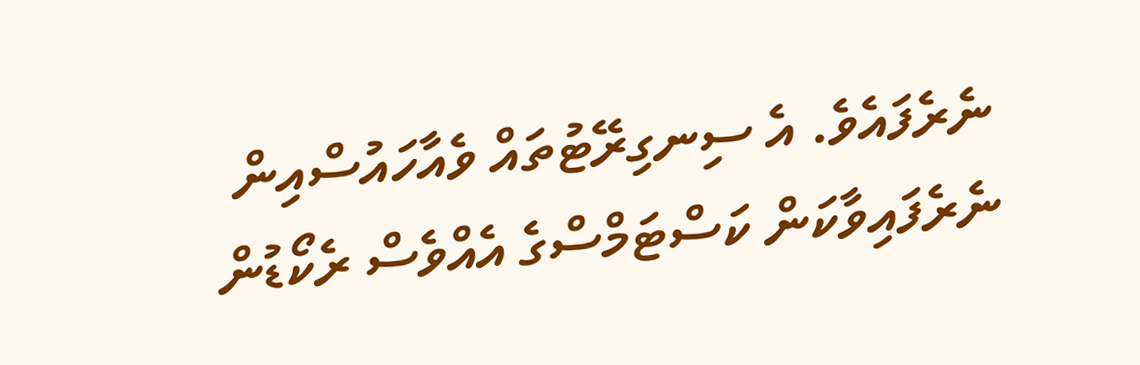ނެރެފައެވެ. އެ ސިނގިރޭޓުތައް ވެއާހައުސްއިން ނެރެފައިވާކަން ކަސްޓަމްސްގެ އެއްވެސް ރެކޯޑުން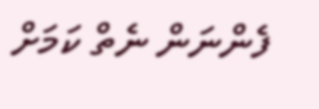ފެންނަން ނެތް ކަމަށް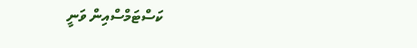ކަސްޓަމްސްއިން ވަނީ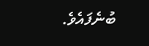ބުނެފައެވެ.